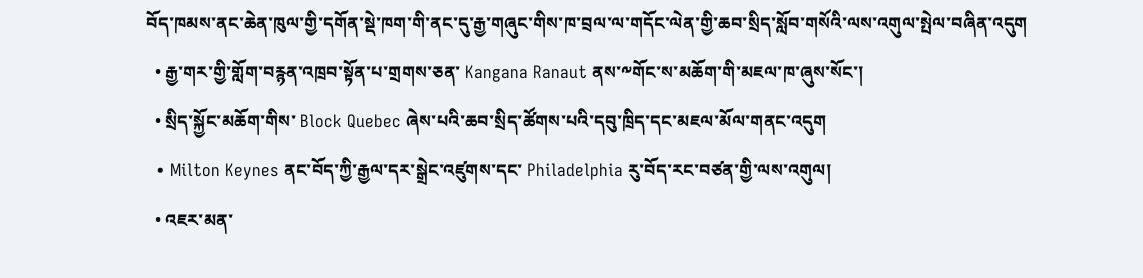བོད་ཁམས་ནང་ཆེན་ཁུལ་གྱི་དགོན་སྡེ་ཁག་གི་ནང་དུ་རྒྱ་གཞུང་གིས་ཁ་བྲལ་ལ་གདོང་ལེན་གྱི་ཆབ་སྲིད་སློབ་གསོའི་ལས་འགུལ་སྤེལ་བཞིན་འདུག
  • རྒྱ་གར་གྱི་གློག་བརྙན་འཁྲབ་སྟོན་པ་གྲགས་ཅན་ Kangana Ranaut ནས་༸གོང་ས་མཆོག་གི་མཇལ་ཁ་ཞུས་སོང་།
  • སྲིད་སྐྱོང་མཆོག་གིས་ Block Quebec ཞེས་པའི་ཆབ་སྲིད་ཚོགས་པའི་དབུ་ཁྲིད་དང་མཇལ་མོལ་གནང་འདུག
  • Milton Keynes ནང་བོད་ཀྱི་རྒྱལ་དར་སྒྲེང་འཛུགས་དང་ Philadelphia རུ་བོད་རང་བཙན་གྱི་ལས་འགུལ།
  • འཇར་མན་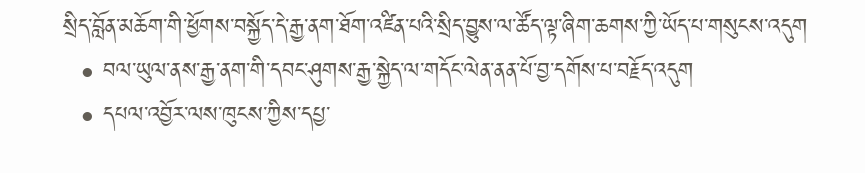སྲིད་བློན་མཆོག་གི་ཕྱོགས་བསྐྱོད་དེ་རྒྱ་ནག་ཐོག་འཛིན་པའི་སྲིད་བྱུས་ལ་ཚོད་ལྟ་ཞིག་ཆགས་ཀྱི་ཡོད་པ་གསུངས་འདུག
  • བལ་ཡུལ་ནས་རྒྱ་ནག་གི་དབང་ཤུགས་རྒྱ་སྐྱེད་ལ་གདོང་ལེན་ནན་པོ་བྱ་དགོས་པ་བརྗོད་འདུག
  • དཔལ་འབྱོར་ལས་ཁུངས་ཀྱིས་དཔྱ་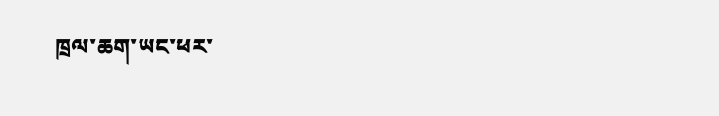ཁྲལ་ཆག་ཡང་ཕར་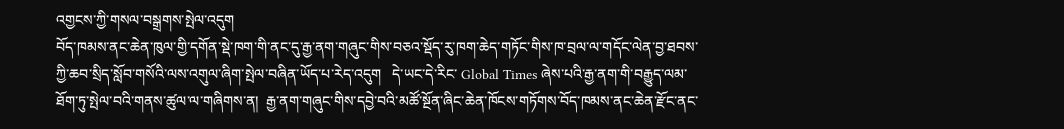འགྱངས་ཀྱི་གསལ་བསྒྲགས་སྤེལ་འདུག
བོད་ཁམས་ནང་ཆེན་ཁུལ་གྱི་དགོན་སྡེ་ཁག་གི་ནང་དུ་རྒྱ་ནག་གཞུང་གིས་བཅའ་སྡོད་རུ་ཁག་ཆེད་གཏོང་གིས་ཁ་བྲལ་ལ་གདོང་ལེན་བྱ་ཐབས་ཀྱི་ཆབ་སྲིད་སློབ་གསོའི་ལས་འགུལ་ཞིག་སྤེལ་བཞིན་ཡོད་པ་རེད་འདུག   དེ་ཡང་དེ་རིང་ Global Times ཞེས་པའི་རྒྱ་ནག་གི་བརྒྱུད་ལམ་ཐོག་ཏུ་སྤེལ་བའི་གནས་ཚུལ་ལ་གཞིགས་ན།  རྒྱ་ནག་གཞུང་གིས་དབྱེ་བའི་མཚོ་སྔོན་ཞིང་ཆེན་ཁོངས་གཏོགས་བོད་ཁམས་ནང་ཆེན་རྫོང་ནང་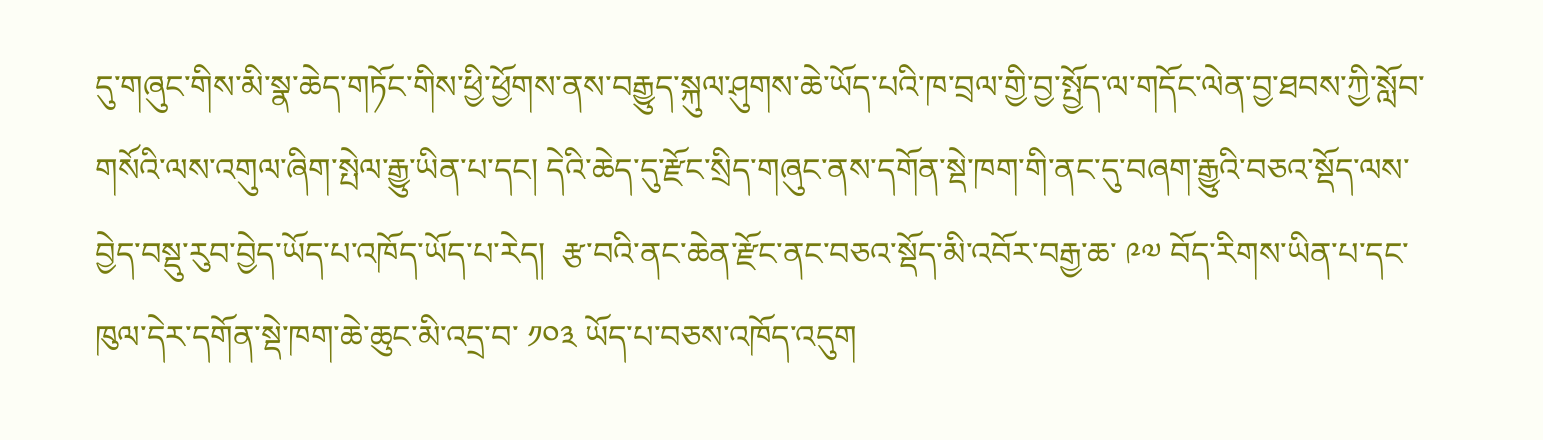དུ་གཞུང་གིས་མི་སྣ་ཆེད་གཏོང་གིས་ཕྱི་ཕྱོགས་ནས་བརྒྱུད་སྐུལ་ཤུགས་ཆེ་ཡོད་པའི་ཁ་བྲལ་གྱི་བྱ་སྤྱོད་ལ་གདོང་ལེན་བྱ་ཐབས་ཀྱི་སློབ་གསོའི་ལས་འགུལ་ཞིག་སྤེལ་རྒྱུ་ཡིན་པ་དང། དེའི་ཆེད་དུ་རྫོང་སྲིད་གཞུང་ནས་དགོན་སྡེ་ཁག་གི་ནང་དུ་བཞག་རྒྱུའི་བཅའ་སྡོད་ལས་བྱེད་བསྡུ་རུབ་བྱེད་ཡོད་པ་འཁོད་ཡོད་པ་རེད།  རྩ་བའི་ནང་ཆེན་རྫོང་ནང་བཅའ་སྡོད་མི་འབོར་བརྒྱ་ཆ་ ༩༧ བོད་རིགས་ཡིན་པ་དང་ཁུལ་དེར་དགོན་སྡེ་ཁག་ཆེ་ཆུང་མི་འདྲ་བ་ ༡༠༣ ཡོད་པ་བཅས་འཁོད་འདུག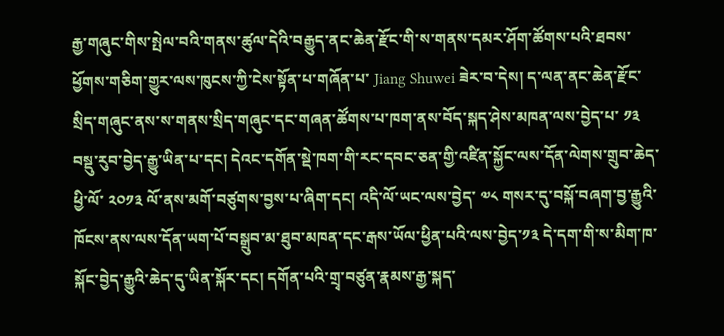རྒྱ་གཞུང་གིས་སྤེལ་བའི་གནས་ཚུལ་དེའི་བརྒྱུད་ནང་ཆེན་རྫོང་གི་ས་གནས་དམར་ཤོག་ཚོགས་པའི་ཐབས་ཕྱོགས་གཅིག་གྱུར་ལས་ཁུངས་ཀྱི་ངེས་སྟོན་པ་གཞོན་པ་ Jiang Shuwei ཟེར་བ་དེས། ད་ལན་ནང་ཆེན་རྫོང་སྲིད་གཞུང་ནས་ས་གནས་སྲིད་གཞུང་དང་གཞན་ཚོགས་པ་ཁག་ནས་བོད་སྐད་ཤེས་མཁན་ལས་བྱེད་པ་ ༡༣ བསྡུ་རུབ་བྱེད་རྒྱུ་ཡིན་པ་དང། དེའང་དགོན་སྡེ་ཁག་གི་རང་དབང་ཅན་གྱི་འཛིན་སྐྱོང་ལས་དོན་ལེགས་གྲུབ་ཆེད་ཕྱི་ལོ་ ༢༠༡༣ ལོ་ནས་མགོ་བཙུགས་བྱས་པ་ཞིག་དང། འདི་ལོ་ཡང་ལས་བྱེད་ ༧༨ གསར་དུ་བསྐོ་བཞག་བྱ་རྒྱུའི་ཁོངས་ནས་ལས་དོན་ཡག་པོ་བསྒྲུབ་མ་ཐུབ་མཁན་དང་རྒས་ཡོལ་ཕྱིན་པའི་ལས་བྱེད་༡༣ དེ་དག་གི་ས་མིག་ཁ་སྐོང་བྱེད་རྒྱུའི་ཆེད་དུ་ཡིན་སྐོར་དང། དགོན་པའི་གྲྭ་བཙུན་རྣམས་རྒྱ་སྐད་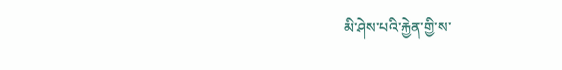མི་ཤེས་པའི་རྐྱེན་གྱི་ས་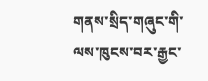གནས་སྲིད་གཞུང་གི་ལས་ཁུངས་བར་རྒྱང་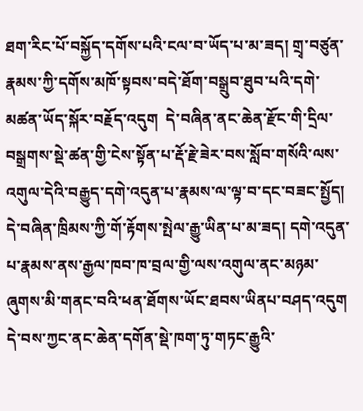ཐག་རིང་པོ་བསྐྱོད་དགོས་པའི་ངལ་བ་ཡོད་པ་མ་ཟད། གྲྭ་བཙུན་རྣམས་ཀྱི་དགོས་མཁོ་སྟབས་བདེ་ཐོག་བསྒྲུབ་ཐུབ་པའི་དགེ་མཚན་ཡོད་སྐོར་བརྗོད་འདུག  དེ་བཞིན་ནང་ཆེན་རྫོང་གི་དྲིལ་བསྒྲགས་སྡེ་ཚན་གྱི་ངེས་སྟོན་པ་རྡོ་རྗེ་ཟེར་བས་སློབ་གསོའི་ལས་འགུལ་དེའི་བརྒྱུད་དགེ་འདུན་པ་རྣམས་ལ་ལྟ་བ་དང་བཟང་སྤྱོད།  དེ་བཞིན་ཁྲིམས་ཀྱི་གོ་རྟོགས་སྤེལ་རྒྱུ་ཡིན་པ་མ་ཟད། དགེ་འདུན་པ་རྣམས་ནས་རྒྱལ་ཁབ་ཁ་བྲལ་གྱི་ལས་འགུལ་ནང་མཉམ་ཞུགས་མི་གནང་བའི་ཕན་ཐོགས་ཡོང་ཐབས་ཡིནཔ་བཤད་འདུག དེ་བས་ཀྱང་ནང་ཆེན་དགོན་སྡེ་ཁག་ཏུ་གཏང་རྒྱུའི་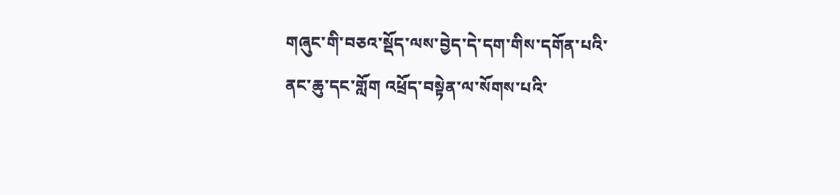གཞུང་གི་བཅའ་སྡོད་ལས་བྱེད་དེ་དག་གིས་དགོན་པའི་ནང་ཆུ་དང་གློག འཕྲོད་བསྟེན་ལ་སོགས་པའི་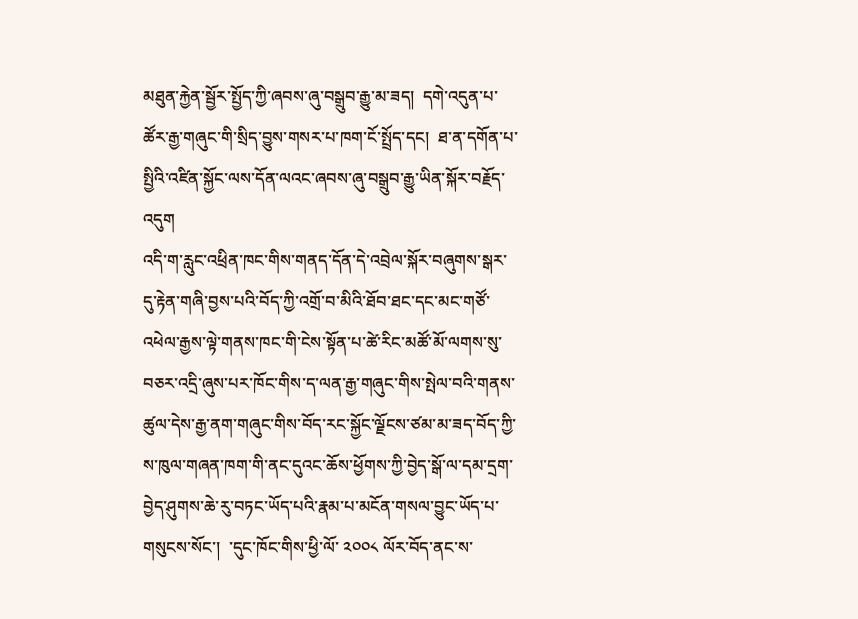མཐུན་རྐྱེན་སྦྱོར་སྤྱོད་ཀྱི་ཞབས་ཞུ་བསྒྲུབ་རྒྱུ་མ་ཟད།  དགེ་འདུན་པ་ཚོར་རྒྱ་གཞུང་གི་སྲིད་བྱུས་གསར་པ་ཁག་ངོ་སྤྲོད་དང།  ཐ་ན་དགོན་པ་སྤྱིའི་འཛིན་སྐྱོང་ལས་དོན་ལའང་ཞབས་ཞུ་བསྒྲུབ་རྒྱུ་ཡིན་སྐོར་བརྗོད་འདུག
འདི་ག་རླུང་འཕྲིན་ཁང་གིས་གནད་དོན་དེ་འབྲེལ་སྐོར་བཞུགས་སྒར་དུ་རྟེན་གཞི་བྱས་པའི་བོད་ཀྱི་འགྲོ་བ་མིའི་ཐོབ་ཐང་དང་མང་གཙོ་འཕེལ་རྒྱས་ལྟེ་གནས་ཁང་གི་ངེས་སྟོན་པ་ཚེ་རིང་མཚོ་མོ་ལགས་སུ་བཅར་འདྲི་ཞུས་པར་ཁོང་གིས་ད་ལན་རྒྱ་གཞུང་གིས་སྤེལ་བའི་གནས་ཚུལ་དེས་རྒྱ་ནག་གཞུང་གིས་བོད་རང་སྐྱོང་ལྗོངས་ཙམ་མ་ཟད་བོད་ཀྱི་ས་ཁུལ་གཞན་ཁག་གི་ནང་དུའང་ཆོས་ཕྱོགས་ཀྱི་བྱེད་སྒོ་ལ་དམ་དྲག་བྱེད་ཤུགས་ཆེ་རུ་བཏང་ཡོད་པའི་རྣམ་པ་མངོན་གསལ་བྱུང་ཡོད་པ་གསུངས་སོང་།  ་དུང་ཁོང་གིས་ཕྱི་ལོ་ ༢༠༠༨ ལོར་བོད་ནང་ས་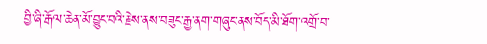བྱི་ཞི་རྒོལ་ཆེན་མོ་བྱུང་བའི་རྗེས་ནས་བཟུང་རྒྱ་ནག་གཞུང་ནས་བོད་མི་ཐོག་འགྲོ་བ་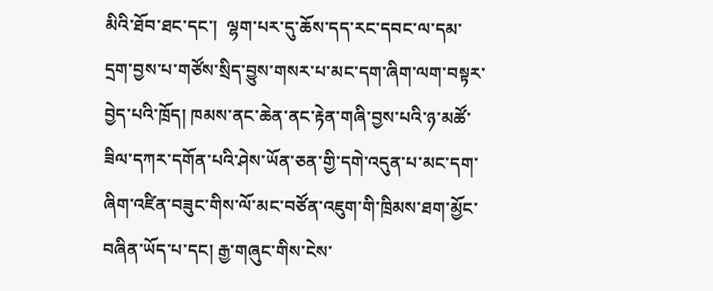མིའི་ཐོབ་ཐང་དང་།  ལྷག་པར་དུ་ཆོས་དད་རང་དབང་ལ་དམ་དྲག་བྱས་པ་གཙོས་སྲིད་བྱུས་གསར་པ་མང་དག་ཞིག་ལག་བསྟར་བྱེད་པའི་ཁྲོད། ཁམས་ནང་ཆེན་ནང་རྟེན་གཞི་བྱས་པའི་ཉ་མཚོ་ཟིལ་དཀར་དགོན་པའི་ཤེས་ཡོན་ཅན་གྱི་དགེ་འདུན་པ་མང་དག་ཞིག་འཛིན་བཟུང་གིས་ལོ་མང་བཙོན་འཇུག་གི་ཁྲིམས་ཐག་མྱོང་བཞིན་ཡོད་པ་དང། རྒྱ་གཞུང་གིས་ངེས་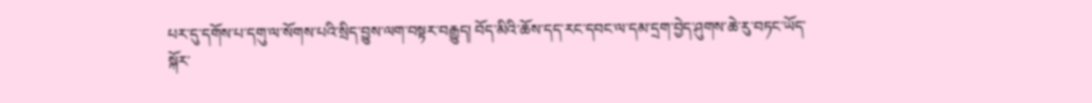པར་དུ་དགོས་པ་དགུ་ལ་སོགས་པའི་སྲིད་བྱུས་ལག་བསྟར་བརྒྱུད། བོད་མིའི་ཆོས་དད་རང་དབང་ལ་དམ་དྲག་བྱེད་ཤུགས་ཆེ་རུ་བཏང་ཡོད་སྐོར་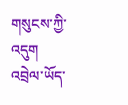གསུངས་ཀྱི་འདུག
འབྲེལ་ཡོད་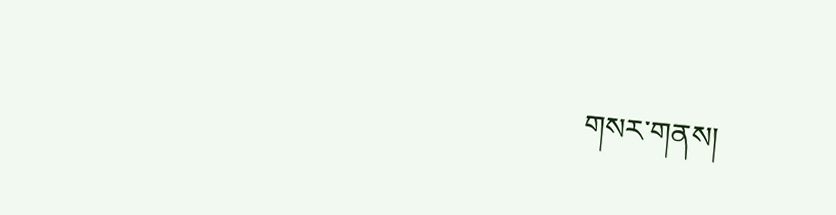གསར་གནས།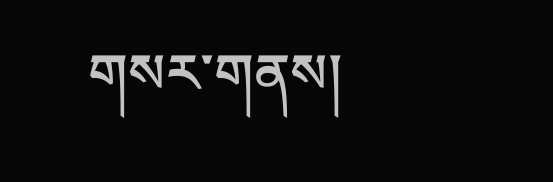གསར་གནས།